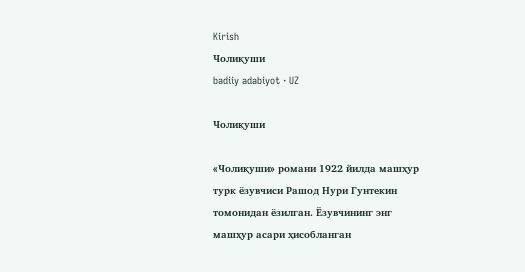Kirish
Чолиқуши
badiiy adabiyot · UZ

Чолиқуши

«Чолиқуши» романи 1922 йилда машҳур турк ёзувчиси Рашод Нури Гунтекин томонидан ёзилган. Ёзувчининг энг машҳур асари ҳисобланган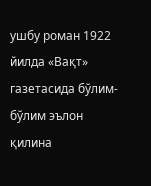ушбу роман 1922 йилда «Вақт» газетасида бўлим-бўлим эълон қилина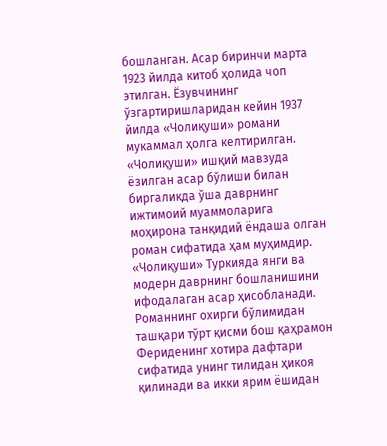бошланган. Асар биринчи марта 1923 йилда китоб ҳолида чоп этилган. Ёзувчининг ўзгартиришларидан кейин 1937 йилда «Чолиқуши» романи мукаммал ҳолга келтирилган. «Чолиқуши» ишқий мавзуда ёзилган асар бўлиши билан биргаликда ўша даврнинг ижтимоий муаммоларига моҳирона танқидий ёндаша олган роман сифатида ҳам муҳимдир. «Чолиқуши» Туркияда янги ва модерн даврнинг бошланишини ифодалаган асар ҳисобланади. Романнинг охирги бўлимидан ташқари тўрт қисми бош қаҳрамон Фериденинг хотира дафтари сифатида унинг тилидан ҳикоя қилинади ва икки ярим ёшидан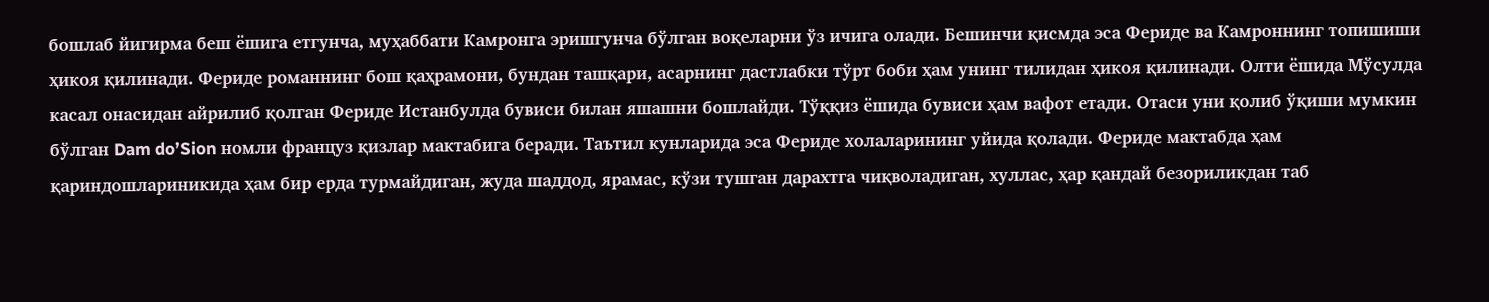бошлаб йигирма беш ёшига етгунча, муҳаббати Камронга эришгунча бўлган воқеларни ўз ичига олади. Бешинчи қисмда эса Фериде ва Камроннинг топишиши ҳикоя қилинади. Фериде романнинг бош қаҳрамони, бундан ташқари, асарнинг дастлабки тўрт боби ҳам унинг тилидан ҳикоя қилинади. Олти ёшида Мўсулда касал онасидан айрилиб қолган Фериде Истанбулда бувиси билан яшашни бошлайди. Тўққиз ёшида бувиси ҳам вафот етади. Отаси уни қолиб ўқиши мумкин бўлган Dam do’Sion номли француз қизлар мактабига беради. Таътил кунларида эса Фериде холаларининг уйида қолади. Фериде мактабда ҳам қариндошлариникида ҳам бир ерда турмайдиган, жуда шаддод, ярамас, кўзи тушган дарахтга чиқволадиган, хуллас, ҳар қандай безориликдан таб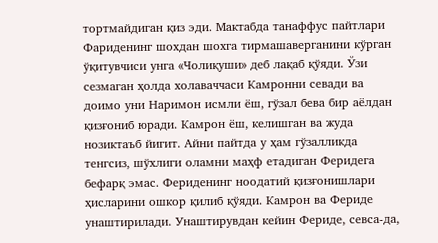тортмайдиган қиз эди. Мактабда танаффус пайтлари Фариденинг шохдан шохга тирмашаверганини кўрган ўқитувчиси унга «Чолиқуши» деб лақаб қўяди. Ўзи сезмаган ҳолда холаваччаси Камронни севади ва доимо уни Наримон исмли ёш, гўзал бева бир аёлдан қизғониб юради. Камрон ёш, келишган ва жуда нозиктаъб йигит. Айни пайтда у ҳам гўзалликда тенгсиз, шўхлиги оламни маҳф етадиган Феридега бефарқ эмас. Фериденинг ноодатий қизғонишлари ҳисларини ошкор қилиб қўяди. Камрон ва Фериде унаштирилади. Унаштирувдан кейин Фериде, севса-да,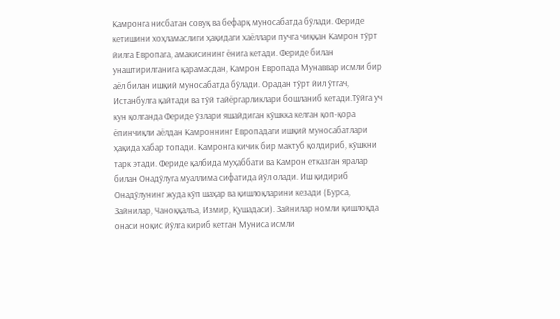Камронга нисбатан совуқ ва бефарқ муносабатда бўлади. Фериде кетишини хоҳламаслиги ҳақидаги хаёллари пучга чиққан Камрон тўрт йилга Европага, амакисининг ёнига кетади. Фериде билан унаштирилганига қарамасдан, Камрон Европада Мунаввар исмли бир аёл билан ишқий муносабатда бўлади. Орадан тўрт йил ўтгач, Истанбулга қайтади ва тўй тайёргарликлари бошланиб кетади.Тўйга уч кун қолганда Фериде ўзлари яшайдиган кўшкка келган қоп-қора ёпинчиқли аёлдан Камроннинг Европадаги ишқий муносабатлари ҳақида хабар топади. Камронга кичик бир мактуб қолдириб, кўшкни тарк этади. Фериде қалбида муҳаббати ва Камрон етказган яралар билан Онадўлуга муаллима сифатида йўл олади. Иш қидириб Онадўлунинг жуда кўп шаҳар ва қишлоқларини кезади (Бурса, Зайнилар, Чаноққалъа, Измир, Қушадаси). Зайнилар номли қишлоқда онаси ноқис йўлга кириб кетган Муниса исмли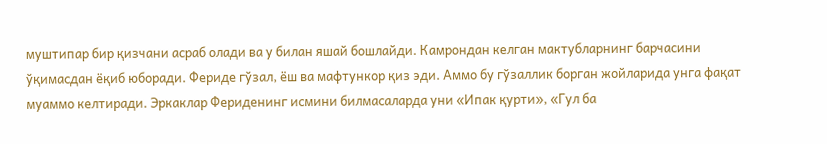муштипар бир қизчани асраб олади ва у билан яшай бошлайди. Камрондан келган мактубларнинг барчасини ўқимасдан ёқиб юборади. Фериде гўзал, ёш ва мафтункор қиз эди. Аммо бу гўзаллик борган жойларида унга фақат муаммо келтиради. Эркаклар Фериденинг исмини билмасаларда уни «Ипак қурти», «Гул ба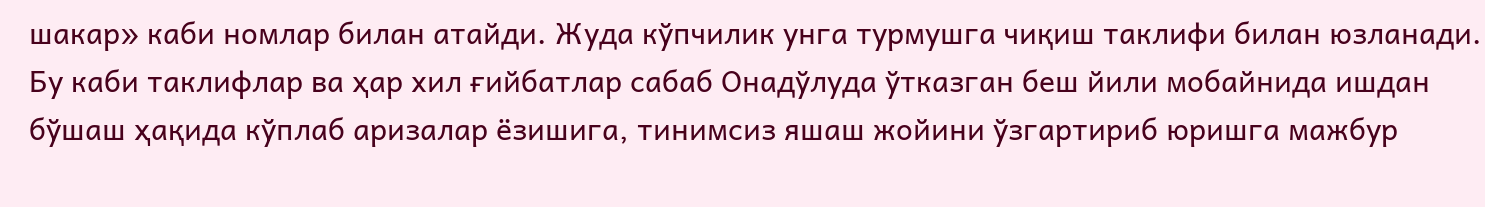шакар» каби номлар билан атайди. Жуда кўпчилик унга турмушга чиқиш таклифи билан юзланади. Бу каби таклифлар ва ҳар хил ғийбатлар сабаб Онадўлуда ўтказган беш йили мобайнида ишдан бўшаш ҳақида кўплаб аризалар ёзишига, тинимсиз яшаш жойини ўзгартириб юришга мажбур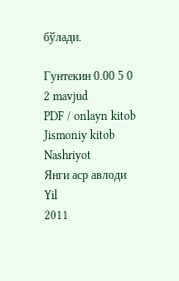бўлади.

Гунтекин 0.00 5 0 2 mavjud
PDF / onlayn kitob Jismoniy kitob
Nashriyot
Янги аср авлоди
Yil
2011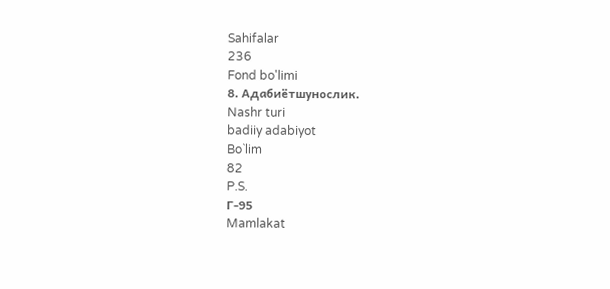Sahifalar
236
Fond bo'limi
8. Адабиётшунослик.
Nashr turi
badiiy adabiyot
Bo`lim
82
P.S.
Г-95
Mamlakat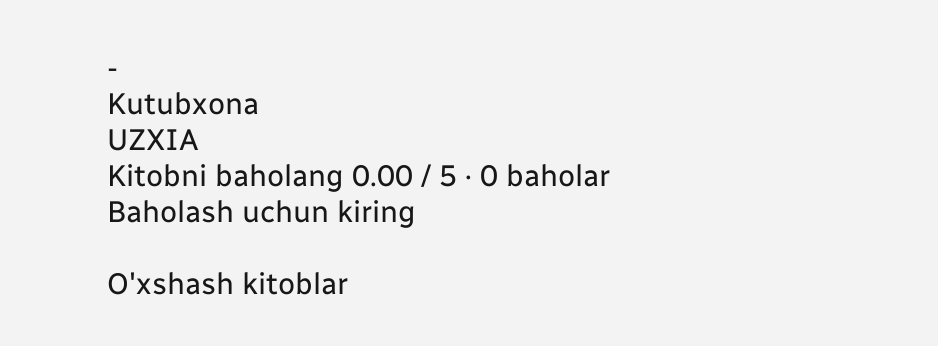-
Kutubxona
UZXIA
Kitobni baholang 0.00 / 5 · 0 baholar
Baholash uchun kiring

O'xshash kitoblar